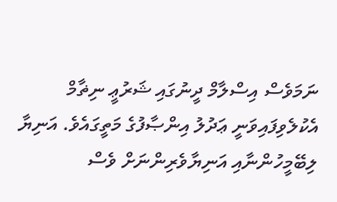ނަމަވެސް އިސްލާމް ދީނުގައި ޝަރުޢީ ނިޡާމް އެކުލެވިފައިވަނީ ޢަދުލު އިންޞާފުގެ މަތީގައެވެ. އަނިޔާ ލިބޭމީހުންނާއި އަނިޔާވެރިންނަށް ވެސް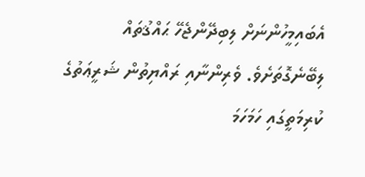އެބައިމީހުންނަށް ލިބިދޭންޖެހޭ ޙައްޤުތައް ލިބޭނެގޮތަށެވެ. ވެރިންނާއި ރައްޔިތުން ޝަރީޢަތުގެ ކުރިމަތީގައި ހަމަހަމަ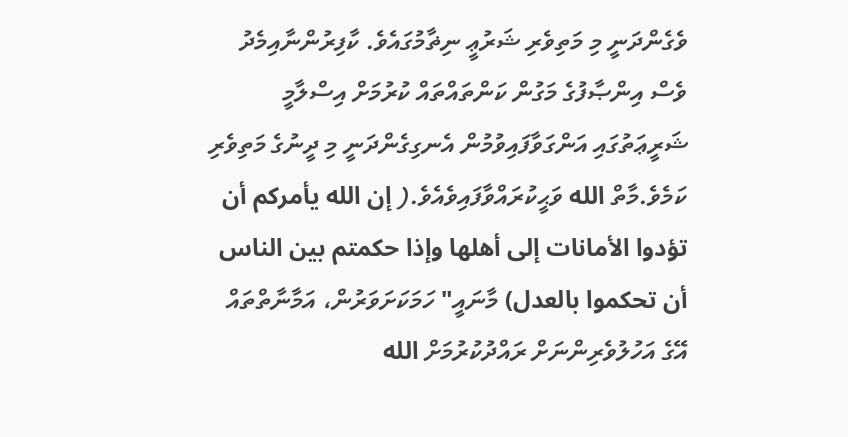ވެގެންދަނީ މި މަތިވެރި ޝަރުޢީ ނިޡާމުގައެވެ. ކާފިރުންނާއިމެދު ވެސް އިންޞާފުގެ މަގުން ކަންތައްތައް ކުރުމަށް އިސްލާމީ ޝަރީޢަތުގައި އަންގަވާފައިވުމުން އެނގިގެންދަނީ މި ދީނުގެ މަތިވެރި ކަމެވެ.މާތް الله ވަޙީކުރައްވާފައިވެއެވެ.( إن الله يأمركم أن تؤدوا الأمانات إلى أهلها وإذا حكمتم بين الناس أن تحكموا بالعدل) މާނައީ" ހަމަކަށަވަރުން، އަމާނާތްތައް އޭގެ އަހުލުވެރިންނަށް ރައްދުކުރުމަށް الله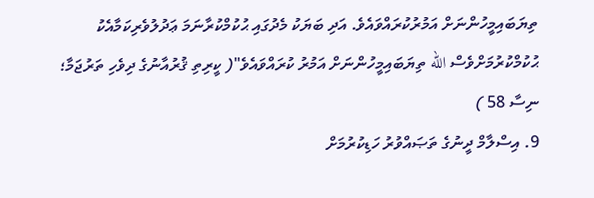ތިޔަބައިމީހުންނަށް އަމުރުކުރައްވައެވެ. އަދި ބަޔަކު މެދުގައި ޙުކުމްކުރާނަމަ ޢަދުލުވެރިކަމާއެކު ޙުކުމްކުރުމަށްވެސް الله ތިޔަބައިމީހުންނަށް އަމުރު ކުރައްވައެވެ"( ކީރިތި ޤުރުއާނުގެ ދިވެހި ތަރުޖަމާ؛ ނިސާ 58 )
9. އިސްލާމް ދީނުގެ ތަޞައްވުރު ހަޑިކުރުމަށް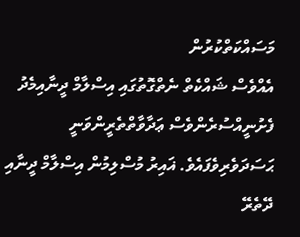މަސައްކަތްކުރުން
އެއްވެސް ޝައްކެތް ނެތްގޮތުގައި އިސްލާމް ދީނާއިމެދު ފެށުނީއްސުރެންވެސް ޢަދާވާތްތެރީންވަނީ ޙަސަދަވެރިވެފައެވެ. ޣައިރު މުސްލިމުން އިސްލާމް ދީނާއި ދޭތެރޭ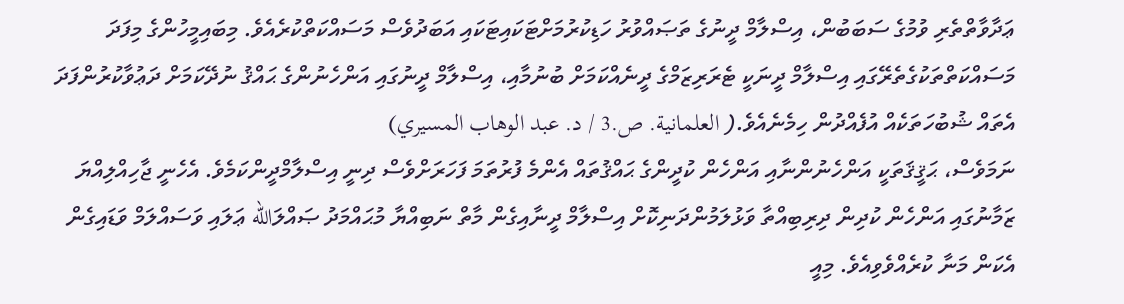ޢަދާވާތްތެރި ވުމުގެ ސަބަބުން، އިސްލާމް ދީނުގެ ތަޞައްވުރު ހަޑިކުރުމަށްޓަކައިޓަކައި އަބަދުވެސް މަސައްކަތްކުރެއެވެ. މިބައިމީހުންގެ މިފަދަ މަސައްކަތްތަކުގެތެރޭގައި އިސްލާމް ދީނަކީ ޓެރަރިޒަމްގެ ދީނެއްކަމަށް ބުނުމާއި، އިސްލާމް ދީނުގައި އަންހެނުންގެ ޙައްޤު ނުދޭކަމަށް ދަޢުވާކުރުންފަދަ އެތައް ޝުބުހަތަކެއް އުފެއްދުން ހިމެނެއެވެ.( العلمانية. ص.3 / د. عبد الوهاب المسيري)
ނަމަވެސް، ޙަޤީޤަތަކީ އަންހެނުންނާއި އަންހެން ކުދީންގެ ޙައްޤުތައް އެންމެ ފުރުތަމަ ފަހަރަށްވެސް ދިނީ އިސްލާމްދީންކަމެވެ. އެހެނީ ޖާހިއްލިއްޔަ ޒަމާނުގައި އަންހެން ކުދިން ދިރިބިއްތާ ވަޅުލަމުންދަނިކޮށް އިސްލާމް ދީނާއިގެން މާތް ނަބިއްޔާ މުޙައްމަދު ޞައްލަالله ޢަލައި ވަސައްލަމް ވަޑައިގެން އެކަން މަނާ ކުރެއްވެވިއެވެ. މިއީ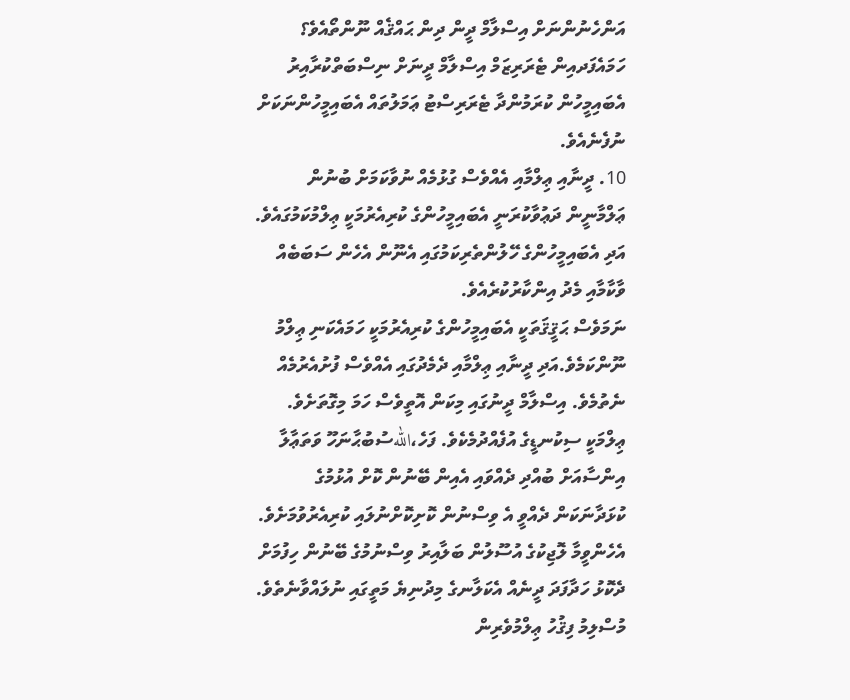އަންހެނުންނަށް އިސްލާމް ދީން ދިން ޙައްޤެއް ނޫންތޯއެވެ؟ ހަމައެފަދއިން ޓެރަރިޒަމް އިސްލާމް ދީނަށް ނިސްބަތްކުރާއިރު އެބައިމީހުން ކުރަމުންދާ ޓެރަރިސްޓު ޢަމަލުތައް އެބައިމީހުންނަކަށް ނުފެނެއެވެ.
10. ދީނާއި ޢިލްމާއި އެއްވެސް ގުޅުމެއް ނުވާކަމަށް ބުނުން
ޢަލްމާނީން ދަޢުވާކުރަނީ އެބައިމީހުންގެ ކުރިއެރުމަކީ ޢިލްމުކަމުގައެވެ. އަދި އެބައިމީހުންގެ ހޭލުންތެރިކަމުގައި އެނޫން އެހެން ސަބަބެއް ވާކާމާއި މެދު އިންކާރުކުރެއެވެ.
ނަމަވެސް ޙަޤީޤަތަކީ އެބައިމީހުންގެ ކުރިއެރުމަކީ ހަމައެކަނި ޢިލްމު ނޫންކަމެވެ.އަދި ދީނާއި ޢިލްމާއި ދެމެދުގައި އެއްވެސް ފުށުއެރުމެއް ނެތުމެވެ. އިސްލާމް ދީނުގައި މިކަން އޮތީވެސް ހަމަ މިގޮތަށެވެ.
ޢިލްމަކީ ސިކުނޑީގެ އުފެއްދުމެކެވެ. ފަހެ،اللهސުބުޙާނަހޫ ވަތަޢާލާ އިންސާއަށް ބުއްދި ދެއްވައި އެއިން ބޭނުން ކޮށް އުޅުމުގެ ކުޅަދާނަކަން ދެއްވީ އެ ވިސްނުން ކޮށިކޮށްނުލައި ކުރިއެރުވުމަށެވެ. އެހެންވީމާ ލޮޖިކުގެ އުސޫލުން ބަލާއިރު ވިސްނުމުގެ ބޭނުން ހިފުމަށް ދެކޮޅު ހަދާފަދަ ދީނެއް އެކަލާނގެ މިދުނިޔެ މަތީގައި ނުލައްވާނެތެވެ. މުސްލިމު ފިޤުހު ޢިލްމުވެރިން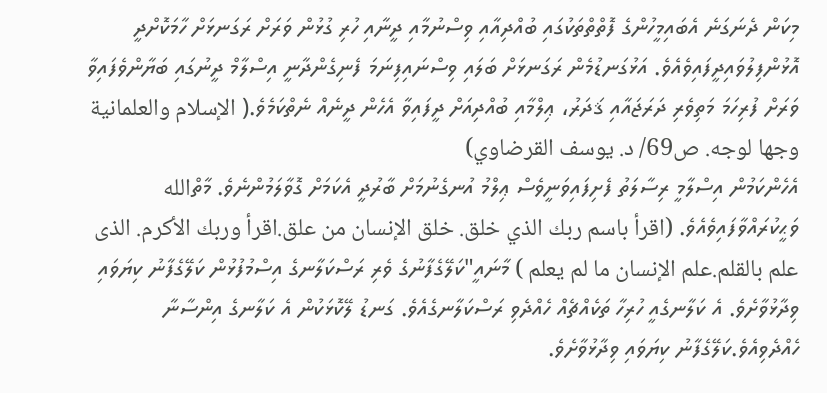މިކަން ދެނަގަނެ އެބައިމީހުންގެ ފޮތްތްތަކުގައި ބުއްދިއާއި ވިސްނުމާއި ދީނާއި ހުރި ގުޅުން ވަރަށް ރަގަނޅަށް ހާމަކޮށްދީ އޮޅުންފިލުވައިދީފައިވެއެވެ. އަޅުގަނޑުމެން ރަގަނޅަށް ބަލައި ވިސްނައިފިނަމަ ފެނިގެންދާނީ އިސްލާމް ދީނުގައި ބަޔާންވެފައިވާ ވަރަށް ފުރިހަމަ މަތިވެރި ދަރަޖައާއި ޤަދަރު، ޢިލްމާއި ބުއްދިއަށް ދީފައިވާ އެހެން ދީނެއް ނެތްކަމެވެ.( الإسلام والعلمانية وجها لوجه. ص69/ د. يوسف القرضاوي)
އެހެންކަމުން އިސްލާމީ ރިސާލަތު ފެށިފައިވަނީވެސް ޢިލްމު އުނގެނުމަށް ބާރުދީ އެކަމަށް ގޮވާލަމުންނެވެ. މާތްالله ވަޙީކުރައްވާފައިވެއެވެ. (اقرأ باسم ربك الذي خلق. خلق الإنسان من علق.اقرأ وربك الأكرم. الذى علم بالقلم.علم الإنسان ما لم يعلم ) މާނައީ"ކަލޭގެފާނުގެ ވެރި ރަސްކަލާނގެ އިސްމުފުޅުން ކަލޭގެފާނު ކިޔަވައި ވިދާޅުވާށެވެ. އެ ކަލާނގެއީ ހުރިހާ ތަކެއްޗެއް ހެއްދެވި ރަސްކަލާނގެއެވެ. ގަނޑު ލޭކޮޅަކުން އެ ކަލާނގެ އިންސާނާ ހެއްދެވިއެވެ.ކަލޭގެފާނު ކިޔަވައި ވިދާޅުވާށެވެ.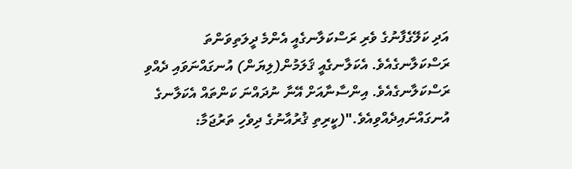އަދި ކަލޭގެފާނުގެ ވެރި ރަސްކަލާނގެއީ އެންމެ ދީލަތިވަންތަ ރަސްކަލާނގެއެވެ. އެކަލާނގެއީ ޤަލަމުން(ލިޔަން) އުނގައްނަވައި ދެއްވި ރަސްކަލާނގެއެވެ. އިންސާނާއަށް އޭނާ ނުދައްނަ ކަންތައް އެކަލާނގެ އުނގައްނައިދެއްވިއެވެ."(ކީރިތި ޤުރުއާނުގެ ދިވެހި ތަރުޖަމާ: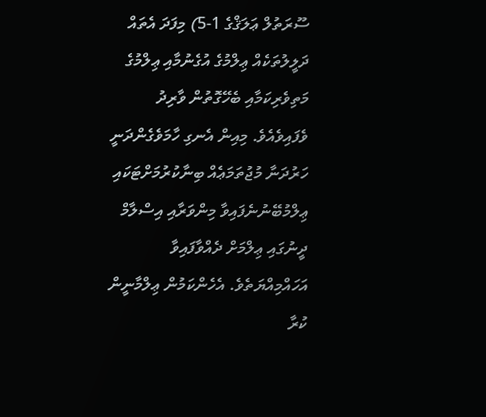ސޫރަތުލް ޢަލަޤްގެ 1-5) މިފަދަ އެތައް ދަލީލުތަކެއް ޢިލްމުގެ އުގެނުމާއި ޢިލްމުގެ މަތިވެރިކަމާއި ބެހޭގޮތުން ވާރިދު ވެފައިވެއެވެ. މިއިން އެނގި ހާމަވެގެންދަނީ ހަރުދަނާ މުޖުތަމަޢެއް ބިނާކުރުމަށްޓަކައި ޢިލްމުބޭނުނެފައިވާ މިންވަރާއި އިސްލާމް ދީނުގައި ޢިލްމަށް ދެއްވާފައިވާ އަހައްމިއްޔަތެވެ. އެހެންކަމުން ޢިލްމާނީން ކުރާ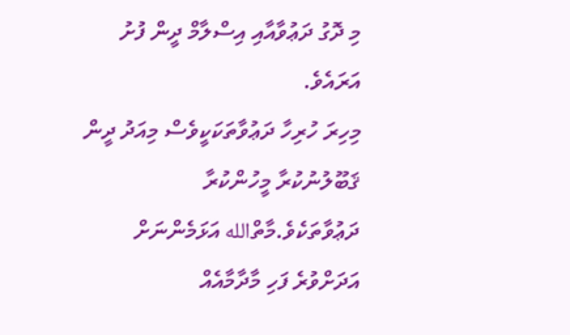މި ދޮގު ދަޢުވާއާއި އިސްލާމް ދީން ފުށު އަރައެވެ.
މިހިރަ ހުރިހާ ދަޢުވާތަކަކީވެސް މިއަދު ދީން ޤަބޫލުނުކުރާ މީހުންކުރާ ދަޢުވާތަކެވެ.މާތްالله އަޅަމެންނަށް އަދަށްވުރެ ފަހި މާދާމާއެއް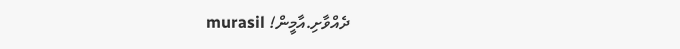ދެއްވާށި.އާމީން! murasil